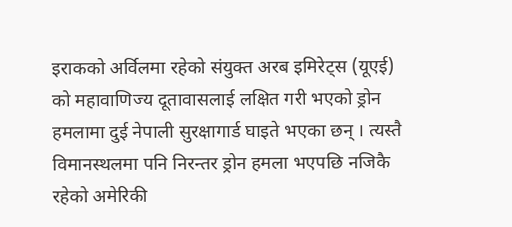इराकको अर्विलमा रहेको संयुक्त अरब इमिरेट्स (यूएई) को महावाणिज्य दूतावासलाई लक्षित गरी भएको ड्रोन हमलामा दुई नेपाली सुरक्षागार्ड घाइते भएका छन् । त्यस्तै विमानस्थलमा पनि निरन्तर ड्रोन हमला भएपछि नजिकै रहेको अमेरिकी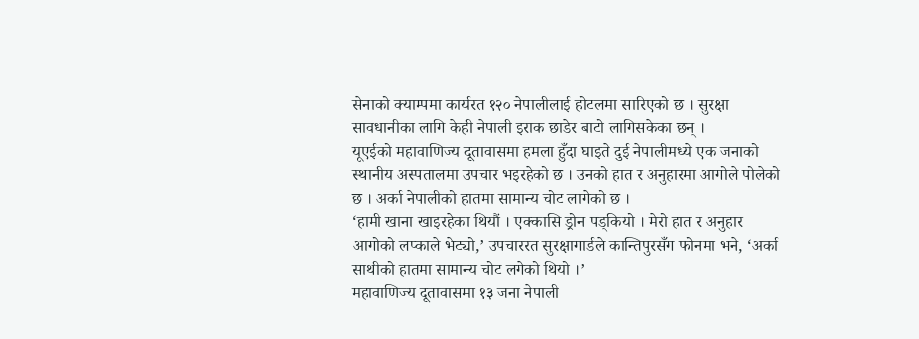सेनाको क्याम्पमा कार्यरत १२० नेपालीलाई होटलमा सारिएको छ । सुरक्षा सावधानीका लागि केही नेपाली इराक छाडेर बाटो लागिसकेका छन् ।
यूएईको महावाणिज्य दूतावासमा हमला हुँदा घाइते दुई नेपालीमध्ये एक जनाको स्थानीय अस्पतालमा उपचार भइरहेको छ । उनको हात र अनुहारमा आगोले पोलेको छ । अर्का नेपालीको हातमा सामान्य चोट लागेको छ ।
‘हामी खाना खाइरहेका थियौं । एक्कासि ड्रोन पड्कियो । मेरो हात र अनुहार आगोको लप्काले भेट्यो,’ उपचाररत सुरक्षागार्डले कान्तिपुरसँग फोनमा भने, ‘अर्का साथीको हातमा सामान्य चोट लगेको थियो ।’
महावाणिज्य दूतावासमा १३ जना नेपाली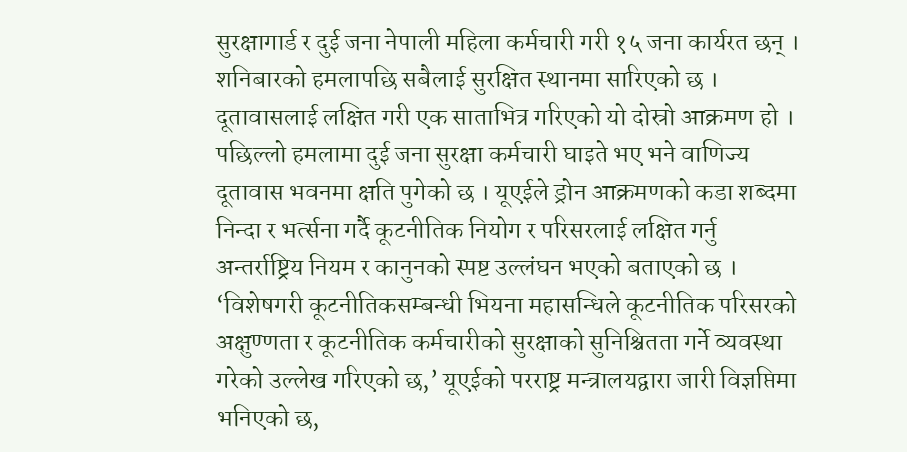सुरक्षागार्ड र दुई जना नेपाली महिला कर्मचारी गरी १५ जना कार्यरत छन् । शनिबारको हमलापछि सबैलाई सुरक्षित स्थानमा सारिएको छ । दूतावासलाई लक्षित गरी एक साताभित्र गरिएको यो दोस्रो आक्रमण हो । पछिल्लो हमलामा दुई जना सुरक्षा कर्मचारी घाइते भए भने वाणिज्य दूतावास भवनमा क्षति पुगेको छ । यूएईले ड्रोन आक्रमणको कडा शब्दमा निन्दा र भर्त्सना गर्दै कूटनीतिक नियोग र परिसरलाई लक्षित गर्नु अन्तर्राष्ट्रिय नियम र कानुनको स्पष्ट उल्लंघन भएको बताएको छ ।
‘विशेषगरी कूटनीतिकसम्बन्धी भियना महासन्धिले कूटनीतिक परिसरको अक्षुण्णता र कूटनीतिक कर्मचारीको सुरक्षाको सुनिश्चितता गर्ने व्यवस्था गरेको उल्लेख गरिएको छ,’ यूएईको परराष्ट्र मन्त्रालयद्वारा जारी विज्ञप्तिमा भनिएको छ,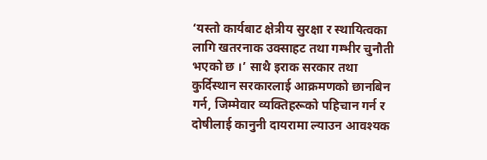‘यस्तो कार्यबाट क्षेत्रीय सुरक्षा र स्थायित्वका
लागि खतरनाक उक्साहट तथा गम्भीर चुनौती भएको छ ।’ साथै इराक सरकार तथा कुर्दिस्थान सरकारलाई आक्रमणको छानबिन गर्न, जिम्मेवार व्यक्तिहरूको पहिचान गर्न र दोषीलाई कानुनी दायरामा ल्याउन आवश्यक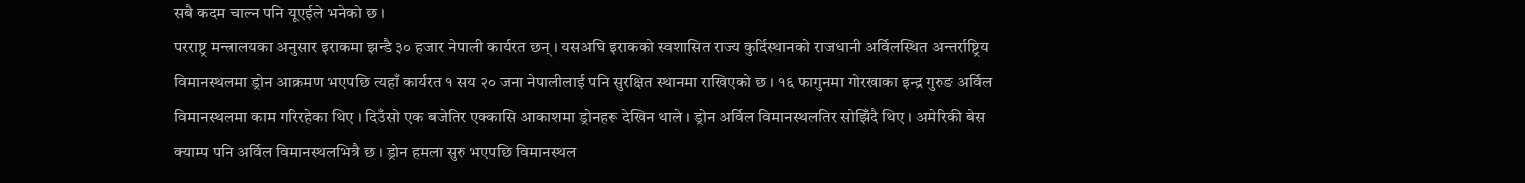सबै कदम चाल्न पनि यूएईले भनेको छ ।
परराष्ट्र मन्त्रालयका अनुसार इराकमा झन्डै ३० हजार नेपाली कार्यरत छन् । यसअघि इराकको स्वशासित राज्य कुर्दिस्थानको राजधानी अर्विलस्थित अन्तर्राष्ट्रिय विमानस्थलमा ड्रोन आक्रमण भएपछि त्यहाँ कार्यरत १ सय २० जना नेपालीलाई पनि सुरक्षित स्थानमा राखिएको छ । १६ फागुनमा गोरखाका इन्द्र गुरुङ अर्विल विमानस्थलमा काम गरिरहेका थिए । दिउँसो एक बजेतिर एक्कासि आकाशमा ड्रोनहरू देखिन थाले । ड्रोन अर्विल विमानस्थलतिर सोझिँदै थिए । अमेरिकी बेस क्याम्प पनि अर्विल विमानस्थलभित्रै छ । ड्रोन हमला सुरु भएपछि विमानस्थल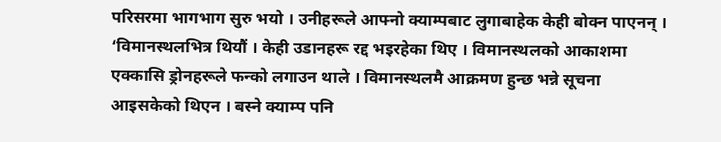परिसरमा भागभाग सुरु भयो । उनीहरूले आफ्नो क्याम्पबाट लुगाबाहेक केही बोक्न पाएनन् ।
‘विमानस्थलभित्र थियौं । केही उडानहरू रद्द भइरहेका थिए । विमानस्थलको आकाशमा एक्कासि ड्रोनहरूले फन्को लगाउन थाले । विमानस्थलमै आक्रमण हुन्छ भन्ने सूचना आइसकेको थिएन । बस्ने क्याम्प पनि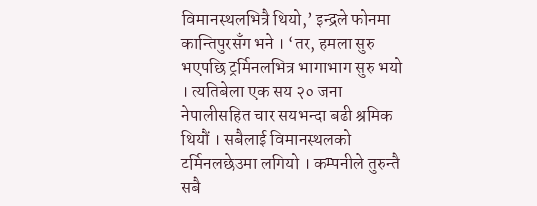विमानस्थलभित्रै थियो,’ इन्द्रले फोनमा कान्तिपुरसँग भने । ‘तर, हमला सुरु भएपछि ट्रर्मिनलभित्र भागाभाग सुरु भयो । त्यतिबेला एक सय २० जना नेपालीसहित चार सयभन्दा बढी श्रमिक थियौं । सबैलाई विमानस्थलको टर्मिनलछेउमा लगियो । कम्पनीले तुरुन्तै सबै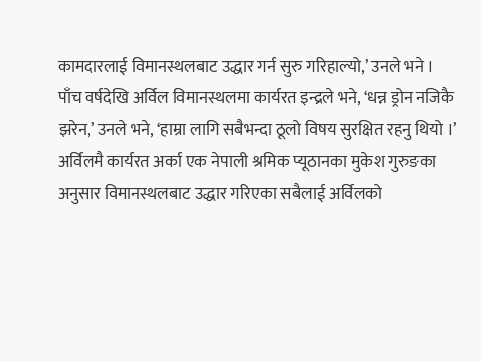कामदारलाई विमानस्थलबाट उद्धार गर्न सुरु गरिहाल्यो,’ उनले भने । पाँच वर्षदेखि अर्विल विमानस्थलमा कार्यरत इन्द्रले भने, ‘धन्न ड्रोन नजिकै झरेन,’ उनले भने, ‘हाम्रा लागि सबैभन्दा ठूलो विषय सुरक्षित रहनु थियो ।’
अर्विलमै कार्यरत अर्का एक नेपाली श्रमिक प्यूठानका मुकेश गुरुङका अनुसार विमानस्थलबाट उद्धार गरिएका सबैलाई अर्विलको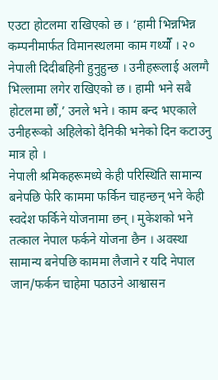एउटा होटलमा राखिएको छ । ‘हामी भिन्नभिन्न कम्पनीमार्फत विमानस्थलमा काम गर्थ्यौं । २० नेपाली दिदीबहिनी हुनुहुन्छ । उनीहरूलाई अलग्गै भिल्लामा लगेर राखिएको छ । हामी भने सबै होटलमा छौं,’ उनले भने । काम बन्द भएकाले उनीहरूको अहिलेको दैनिकी भनेको दिन कटाउनु मात्र हो ।
नेपाली श्रमिकहरूमध्ये केही परिस्थिति सामान्य बनेपछि फेरि काममा फर्किन चाहन्छन् भने केही स्वदेश फर्किने योजनामा छन् । मुकेशको भने तत्काल नेपाल फर्कने योजना छैन । अवस्था सामान्य बनेपछि काममा लैजाने र यदि नेपाल जान/फर्कन चाहेमा पठाउने आश्वासन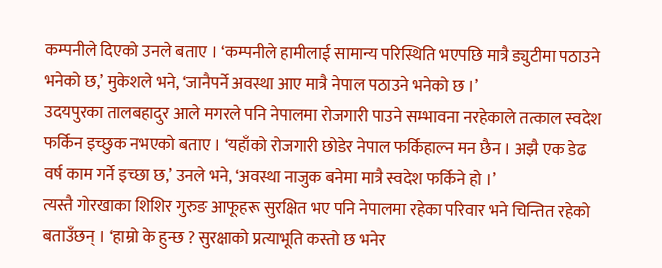कम्पनीले दिएको उनले बताए । ‘कम्पनीले हामीलाई सामान्य परिस्थिति भएपछि मात्रै ड्युटीमा पठाउने भनेको छ,’ मुकेशले भने, ‘जानैपर्ने अवस्था आए मात्रै नेपाल पठाउने भनेको छ ।’
उदयपुरका तालबहादुर आले मगरले पनि नेपालमा रोजगारी पाउने सम्भावना नरहेकाले तत्काल स्वदेश फर्किन इच्छुक नभएको बताए । ‘यहाँको रोजगारी छोडेर नेपाल फर्किहाल्न मन छैन । अझै एक डेढ वर्ष काम गर्ने इच्छा छ,’ उनले भने, ‘अवस्था नाजुक बनेमा मात्रै स्वदेश फर्किने हो ।’
त्यस्तै गोरखाका शिशिर गुरुङ आफूहरू सुरक्षित भए पनि नेपालमा रहेका परिवार भने चिन्तित रहेको बताउँछन् । ‘हाम्रो के हुन्छ ? सुरक्षाको प्रत्याभूति कस्तो छ भनेर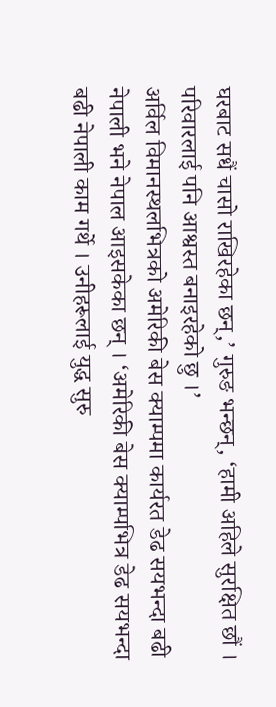घरबाट सधैं चासो राखिरहेका छन्,’ गुरुङ भन्छन्, ‘हामी अहिले सुरक्षित छौं । परिवारलाई पनि आश्वस्त बनाइरहेको छु ।’
अर्विल विमानस्थलभित्रको अमेरिकी बेस क्याम्पमा कार्यरत डेढ सयभन्दा बढी नेपाली भने नेपाल आइसकेका छन् । ‘अमेरिकी बेस क्याम्पभित्र डेढ सयभन्दा बढी नेपाली काम गर्थे । उनीहरूलाई युद्ध सुरु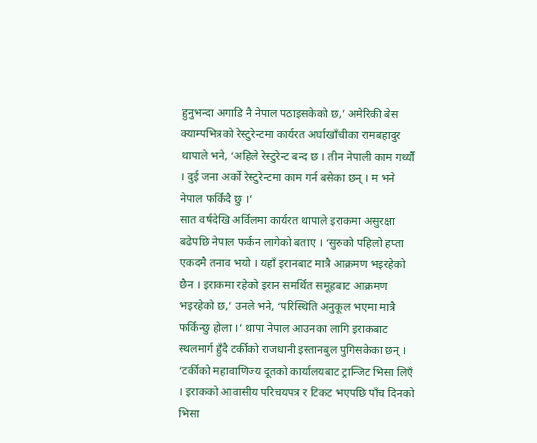हुनुभन्दा अगाडि नै नेपाल पठाइसकेको छ,’ अमेरिकी बेस क्याम्पभित्रको रेस्टुरेन्टमा कार्यरत अर्घाखाँचीका रामबहादुर थापाले भने, ‘अहिले रेस्टुरेन्ट बन्द छ । तीन नेपाली काम गर्थ्यौं । दुई जना अर्को रेस्टुरेन्टमा काम गर्न बसेका छन् । म भने नेपाल फर्किंदै छु ।’
सात वर्षदेखि अर्विलमा कार्यरत थापाले इराकमा असुरक्षा बढेपछि नेपाल फर्कन लागेको बताए । ‘सुरुको पहिलो हप्ता एकदमै तनाव भयो । यहाँ इरानबाट मात्रै आक्रमण भइरहेको छैन । इराकमा रहेको इरान समर्थित समूहबाट आक्रमण भइरहेको छ,’ उनले भने, ‘परिस्थिति अनुकूल भएमा मात्रै फर्किन्छु होला ।’ थापा नेपाल आउनका लागि इराकबाट स्थलमार्ग हुँदै टर्कीको राजधानी इस्तानबुल पुगिसकेका छन् । ‘टर्कीको महावाणिज्य दूतको कार्यालयबाट ट्रान्जिट भिसा लिएँ । इराकको आवासीय परिचयपत्र र टिकट भएपछि पाँच दिनको भिसा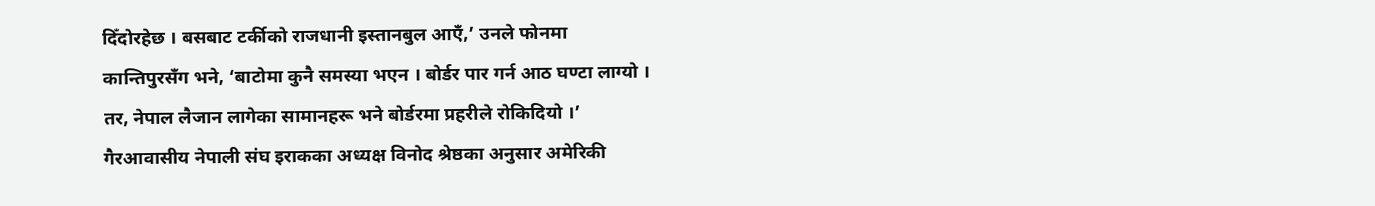दिँदोरहेछ । बसबाट टर्कीको राजधानी इस्तानबुल आएँ,’ उनले फोनमा कान्तिपुरसँग भने, ‘बाटोमा कुनै समस्या भएन । बोर्डर पार गर्न आठ घण्टा लाग्यो । तर, नेपाल लैजान लागेका सामानहरू भने बोर्डरमा प्रहरीले रोकिदियो ।’
गैरआवासीय नेपाली संघ इराकका अध्यक्ष विनोद श्रेष्ठका अनुसार अमेरिकी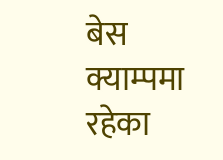बेस क्याम्पमा रहेका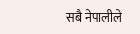सबै नेपालीले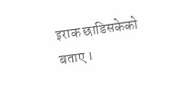इराक छाडिसकेको बताए ।